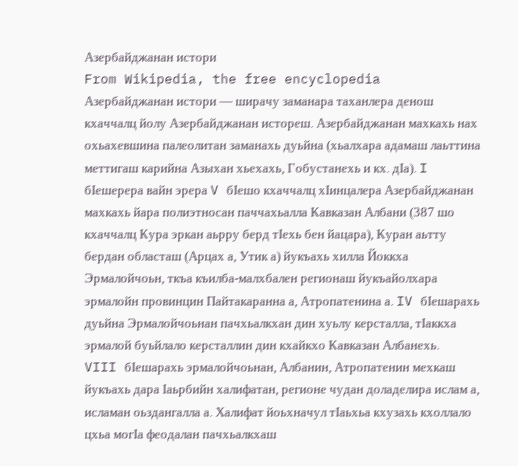Азербайджанан истори
From Wikipedia, the free encyclopedia
Азербайджанан истори — ширачу заманара таханлера денош кхаччалц йолу Азербайджанан истореш. Азербайджанан махкахь нах охьахевшина палеолитан заманахь дуьйна (хьалхара адамаш лаьттина меттигаш карийна Азыхан хьехахь, Гобустанехь и кх. дӀа). I бӀешерера вайн эрера V бӀешо кхаччалц хӀинцалера Азербайджанан махкахь йара полиэтносан паччахьалла Кавказан Албани (387 шо кхаччалц Кура эркан аьрру берд тӀехь бен йацара), Куран аьтту бердан областаш (Арцах а, Утик а) йукъахь хилла Йоккха Эрмалойчоьн, ткъа къилба-малхбален регионаш йукъайолхара эрмалойн провинцин Пайтакаранна а, Атропатенина а. IV бӀешарахь дуьйна Эрмалойчоьнан пачхьалкхан дин хуьлу керсталла, тӀаккха эрмалой буьйлало керсталлин дин кхайкхо Кавказан Албанехь.
VIII бӀешарахь эрмалойчоьнан, Албанин, Атропатенин мехкаш йукъахь дара Ӏаьрбийн халифатан, регионе чудан доладелира ислам а, исламан оьздангалла а. Халифат йоьхначул тӀаьхьа кхузахь кхоллало цхьа могӀа феодалан пачхьалкхаш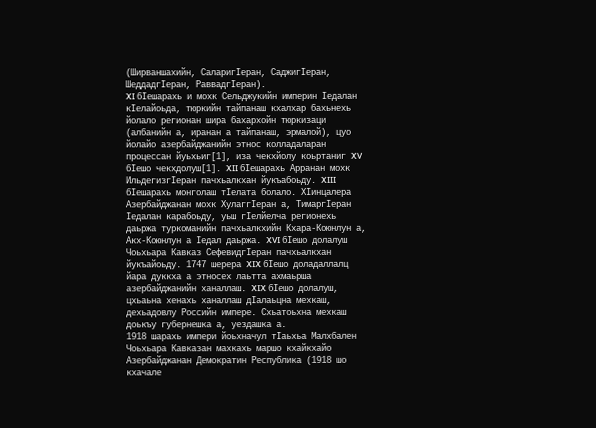(Ширваншахийн, СаларигӀеран, СаджигӀеран, ШеддадгӀеран, РаввадгӀеран).
XI бӀешарахь и мохк Сельджукийн империн Ӏедалан кӀелайоьда, тюркийн тайпанаш кхалхар бахьнехь йолало регионан шира бахархойн тюркизаци (албанийн а, иранан а тайпанаш, эрмалой), цуо йолайо азербайджанийн этнос колладаларан процессан йуьхьиг[1], иза чекхйолу коьртаниг XV бӀешо чекхдолуш[1]. XII бӀешарахь Арранан мохк ИльдегизгӀеран пачхьалкхан йукъабоьду. XIII бӀешарахь монголаш тӀелата болало. ХӀинцалера Азербайджанан мохк ХулаггӀеран а, ТимаргӀеран Ӏедалан карабоьду, уьш гӀелйелча регионехь даьржа туркоманийн пачхьалкхийн Кхара-Коюнлун а, Акх-Коюнлун а Ӏедал даьржа. XVI бӀешо долалуш Чоьхьара Кавказ СефевидгӀеран пачхьалкхан йукъайоьду. 1747 шерера XIX бӀешо доладаллалц йара дуккха а этносех лаьтта ахмаьрша азербайджанийн ханаллаш. XIX бӀешо долалуш, цхьаьна хенахь ханаллаш дӀалаьцна мехкаш, дехьадовлу Российн импере. Схьатоьхна мехкаш доькъу губернешка а, уездашка а.
1918 шарахь импери йоьхначул тӀаьхьа Малхбален Чоьхьара Кавказан махкахь маршо кхайкхайо Азербайджанан Демократин Республика (1918 шо кхачале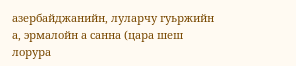азербайджанийн, луларчу гуьржийн а, эрмалойн а санна (цара шеш лорура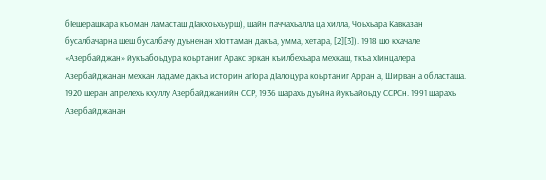бӀешерашкара къоман ламасташ дӀакхоьхьурш), шайн паччахьалла ца хилла, Чоьхьара Кавказан бусалбачарна шеш бусалбачу дуьненан хӀоттаман дакъа, умма, хетара, [2][3]). 1918 шо кхачале «Азербайджан» йукъабоьдура коьртаниг Аракс эркан къилбехьара мехкаш, ткъа хӀинцалера Азербайджанан мехкан ладаме дакъа историн агӀора дӀалоцура коьртаниг Арран а, Ширван а областаша. 1920 шеран апрелехь кхуллу Азербайджанийн ССР, 1936 шарахь дуьйна йукъайоьду ССРСн. 1991 шарахь Азербайджанан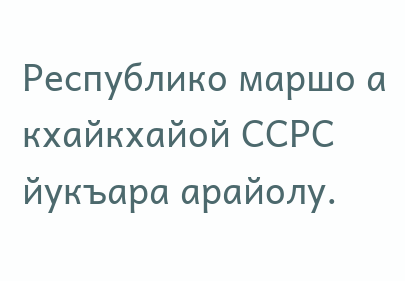Республико маршо а кхайкхайой ССРС йукъара арайолу.